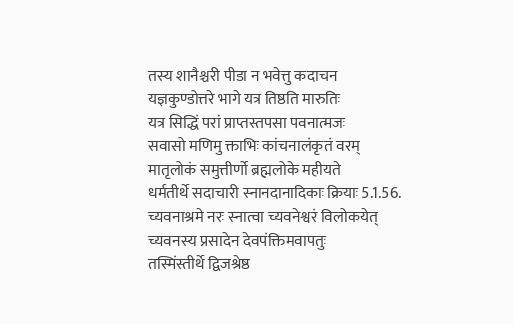तस्य शानैश्चरी पीडा न भवेत्तु कदाचन
यज्ञकुण्डोत्तरे भागे यत्र तिष्ठति मारुतिः
यत्र सिद्धिं परां प्राप्तस्तपसा पवनात्मजः
सवासो मणिमु क्ताभिः कांचनालंकृतं वरम्
मातृलोकं समुत्तीर्णो ब्रह्मलोके महीयते
धर्मतीर्थे सदाचारी स्नानदानादिकाः क्रियाः 5.1.56.
च्यवनाश्रमे नरः स्नात्वा च्यवनेश्वरं विलोकयेत्
च्यवनस्य प्रसादेन देवपंक्तिमवापतुः
तस्मिंस्तीर्थे द्विजश्रेष्ठ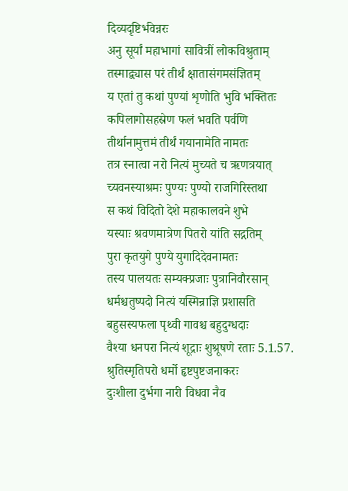दिव्यदृष्टिर्भवेन्नरः
अनु सूर्यां महाभागां सावित्रीं लोकविश्रुताम्
तस्माद्व्यास परं तीर्थं क्षातासंगमसंज्ञितम्
य एतां तु कथां पुण्यां शृणोति भुवि भक्तितः
कपिलागोसहस्रेण फलं भवति पर्वणि
तीर्थानामुत्तमं तीर्थं गयानामेति नामतः
तत्र स्नात्वा नरो नित्यं मुच्यते च ऋणत्रयात्
च्यवनस्याश्रमः पुण्यः पुण्यो राजगिरिस्तथा
स कथं विदितो देशे महाकालवने शुभे
यस्याः श्रवणमात्रेण पितरो यांति सद्गतिम्
पुरा कृतयुगे पुण्ये युगादिदेवनामतः
तस्य पालयतः सम्यक्प्रजाः पुत्रानिवौरसान्
धर्मश्चतुष्पदो नित्यं यस्मिन्राज्ञि प्रशासति
बहुसस्यफला पृथ्वी गावश्च बहुदुग्धदाः
वैश्या धनपरा नित्यं शूद्राः शुश्रूषणे रताः 5.1.57.
श्रुतिस्मृतिपरो धर्मो हृष्टपुष्टजनाकरः
दुःशीला दुर्भगा नारी विधवा नैव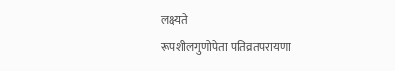लक्ष्यते
रूपशीलगुणोपेता पतिव्रतपरायणा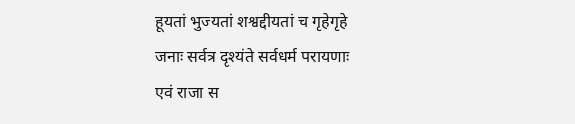हूयतां भुज्यतां शश्वद्दीयतां च गृहेगृहे
जनाः सर्वत्र दृश्यंते सर्वधर्म परायणाः
एवं राजा स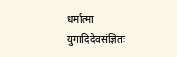धर्मात्मा युगादिदेवसंज्ञितः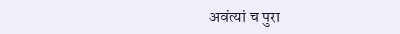अवंत्यां च पुरा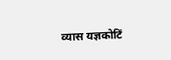व्यास यज्ञकोटिं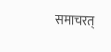समाचरत्